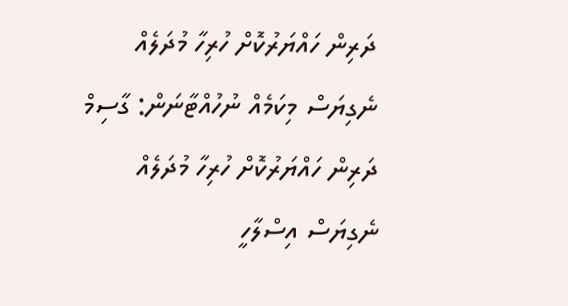ދަރިން ހައްޔަރުކޮށް ހުރިހާ މުދަލެއް ނެގިޔަސް މިކަމެއް ނުހުއްޓާނަން: ގާސިމް
ދަރިން ހައްޔަރުކޮށް ހުރިހާ މުދަލެއް ނެގިޔަސް އިސްލާހީ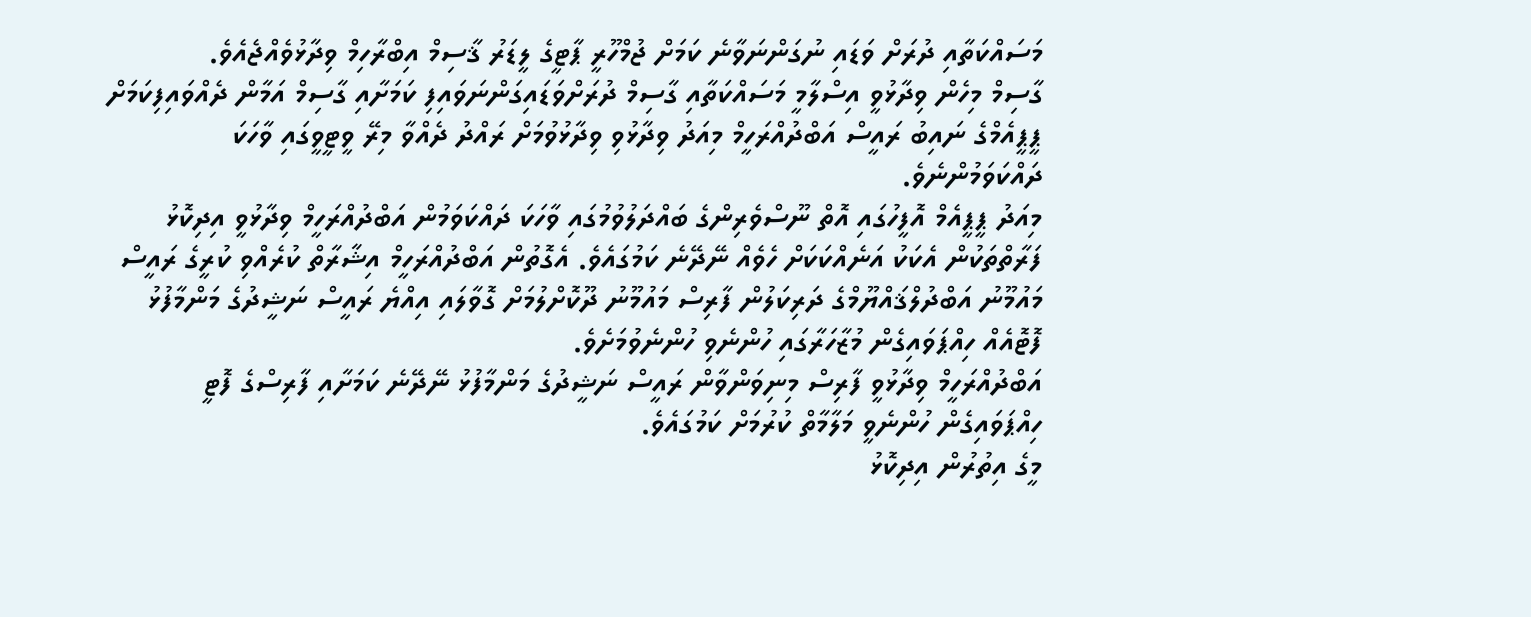މަސައްކަތާއި ދުރަށް ވަޑައި ނުގަންނަވާނެ ކަމަށް ޖުމްހޫރީ ޕާޓީގެ ލީޑަރު ޤާސިމް އިބްރާހިމް ވިދާޅުވެއްޖެއެވެ.
ގާސިމް މިހެން ވިދާޅުވީ އިސްލާމީ މަސައްކަތާއި ގާސިމް ދުރަށްވަޑައިގަންނަވައިފި ކަމަށާއި ގާސިމް އަމާން ދެއްވައިފިކަމަށް ޕީޕީއެމްގެ ނައިބު ރައީސް އަބްދުއްރަހީމް މިއަދު ވިދާޅުވި ވިދާޅުވުމަށް ރައްދު ދެއްވާ މިރޭ ވީޓީވީގައި ވާހަކަ ދައްކަވަމުންނެވެ.
މިއަދު ޕީޕީއެމް އޮފީހުގައި އޮތް ނޫސްވެރިންގެ ބައްދަލުވުމުގައި ވާހަކަ ދައްކަވަމުން އަބްދުއްރަހީމް ވިދާޅުވީ އިދިކޮޅު ފަރާތްތަކުން އެކަކު އަނެއްކަކަށް ހެވެއް ނޭދޭނެ ކަމުގައެވެ. އެގޮތުން އަބްދުއްރަހީމް އިޝާރާތް ކުރެއްވި ކުރީގެ ރައީސް މައުމޫނު އަބްދުލްޤައްޔޫމްގެ ދަރިކަލުން ފާރިސް މައުމޫނު ދޫކޮށްލުމަށް ގޮވާލައި އިއްޔެ ރައީސް ނަޝީދުގެ މަންމާފުޅު ފޮޓޮއެއް ހިއްޕަވައިގެން މުޒާހަރާގައި ހުންނެވި ހުންނެވުމަށެވެ.
އަބްދުއްރަހީމް ވިދާޅުވީ ފާރިސް މިނިވަންވާން ރައީސް ނަޝީދުގެ މަންމާފުޅު ނޭދޭނެ ކަމަށާއި ފާރިސްގެ ފޮޓީ ހިއްޕަވައިގެން ހުންނެވީ މަލާމާތް ކުރުމަށް ކަމުގައެވެ.
މީގެ އިތުރުން އިދިކޮޅު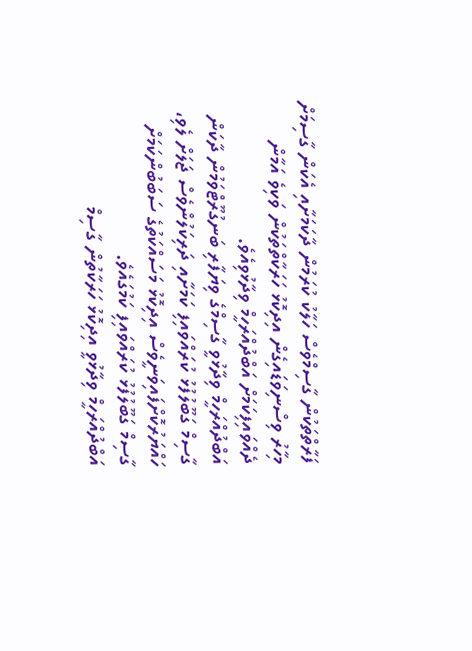ފަރާތްތަކުން ގާސިމްވެސް ހަލާކު ކުރަމުން ދާކަމަށާއި އެކަން ގާސިމަށް މިހާރު ވިސްނިވަޑައިގެން އިދިކޮޅު ހަރަކާތްތަކުން ވަކިވެ އަމާން ދެއްވައިފިކަމަށް އަބްދުއްރަހީމް ވިދާޅުވިއެވެ.
އަބްދުއްރަހީމް ވިދާޅުވީ ގާސިމްގެ ވިޔަފާރި ބަނގުރޫޓްވަމުން ދާކަން ގާސިމް ގަބޫލުފުޅު ކުރައްވައިފި ކަމަށާއި ދަރިކަލުންވެސް ޖަލަށް ލެވި، ހައްޔަރުކޮށްފައިވަނީވެސް އިދިކޮޅު މަސައްކަތުގެ ސަބަބުންކަމަށް ގާސިމް ގަބޫލުފުޅު ކުރައްވައިފި ކަމުގައެވެ.
އަބްދުއްރަހީމް ވިދާޅުވީ އިދިކޮޅު ހަރަކާތުން ގާސިމް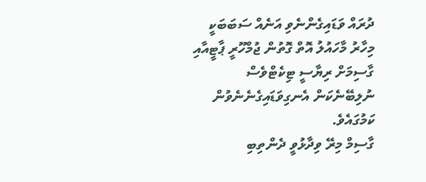ދުރައް ވަޑައިގެންނެވި އަނެއް ސަބަބަކީ މިހާރު މާހައުލު އޮތް ގޮތުން ޖުމްހޫރީ ޕާޓީއާއި ގާސިމަށް ރިޔާސީ ޓިކެޓްވެސް ނުލިބޭނެކަން އެނގިވަޑައިގެނެނެވުން ކަމުގައެވެ.
ގާސިމް މިރޭ ވިދާޅުވީ ދެންތިބި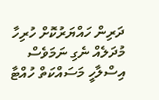ދަރިން ހައްޔަރުކޮށް ހުރިހާ މުދަލެއް ނެގި ނަމަވެސް އިސްލާހީ މަސައްކަތް ހުއްޓާ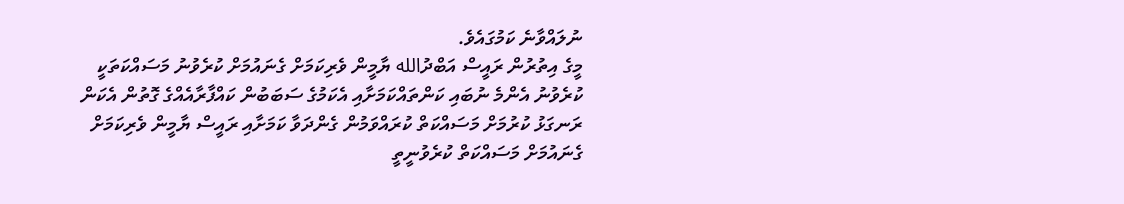ނުލައްވާނެ ކަމުގައެވެ.
މީގެ އިތުރުން ރައީސް އަބްދުالله ޔާމީން ވެރިކަމަށް ގެނައުމަށް ކުރެވުނު މަސައްކަތަކީ ކުރެވުނު އެންމެ ނުބައި ކަންތައްކަމަށާއި އެކަމުގެ ސަބަބުން ކައްފާރާއެއްގެ ގޮތުން އެކަން ރަނގަޅު ކުރުމަށް މަސައްކަތް ކުރައްވަމުން ގެންދަވާ ކަމަށާއި ރައީސް ޔާމީން ވެރިކަމަށް ގެނައުމަށް މަސައްކަތް ކުރެވުނީތީ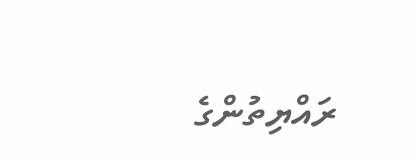ރައްޔިތުންގެ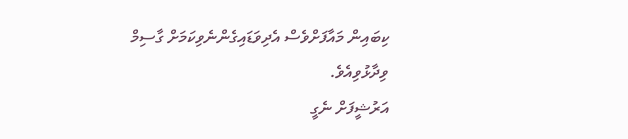ކިބައިން މައާފަށްވެސް އެދިވަޑައިގެންނެވިކަމަށް ގާސިމް ވިދާޅުވިއެވެ.
އަރުޝީފަށް ނެގީ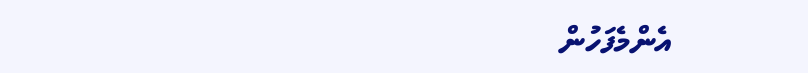އެންމެފަހުން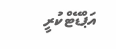އަޕްޑޭޓްކުރީ